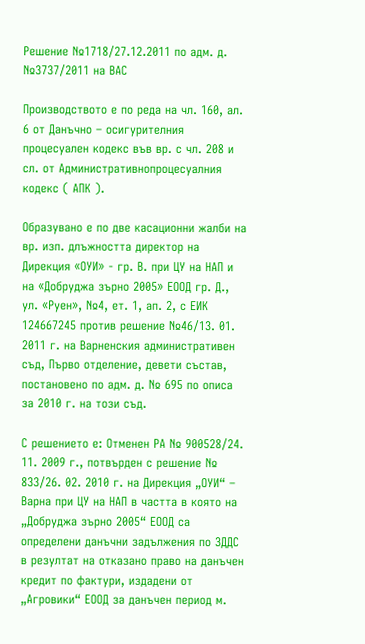Решение №1718/27.12.2011 по адм. д. №3737/2011 на ВАС

Производството е по реда на чл. 160, ал. 6 от Данъчно – осигурителния процесуален кодекс във вр. с чл. 208 и сл. от Административнопроцесуалния кодекс ( АПК ).

Образувано е по две касационни жалби на вр. изп. длъжността директор на Дирекция «ОУИ» - гр. В. при ЦУ на НАП и на «Добруджа зърно 2005» ЕООД гр. Д., ул. «Руен», №4, ет. 1, ап. 2, с ЕИК 124667245 против решение №46/13. 01. 2011 г. на Варненския административен съд, Първо отделение, девети състав, постановено по адм. д. № 695 по описа за 2010 г. на този съд.

С решението е: Отменен РА № 900528/24. 11. 2009 г., потвърден с решение № 833/26. 02. 2010 г. на Дирекция „ОУИ“ – Варна при ЦУ на НАП в частта в която на „Добруджа зърно 2005“ ЕООД са определени данъчни задължения по ЗДДС в резултат на отказано право на данъчен кредит по фактури, издадени от „Агровики“ ЕООД за данъчен период м.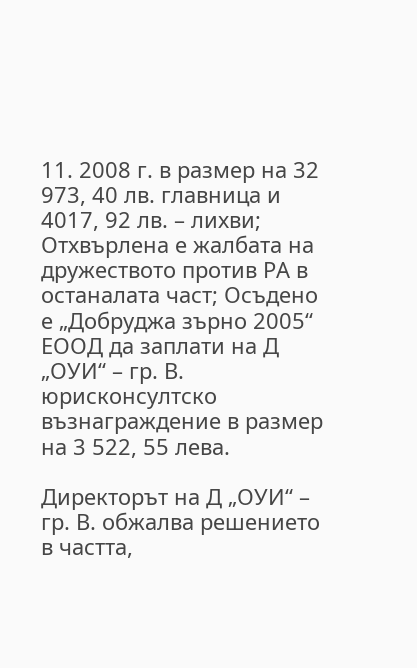11. 2008 г. в размер на 32 973, 40 лв. главница и 4017, 92 лв. – лихви; Отхвърлена е жалбата на дружеството против РА в останалата част; Осъдено е „Добруджа зърно 2005“ ЕООД да заплати на Д „ОУИ“ – гр. В. юрисконсултско възнаграждение в размер на 3 522, 55 лева.

Директорът на Д „ОУИ“ – гр. В. обжалва решението в частта,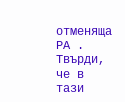отменяща РА . Твърди, че в тази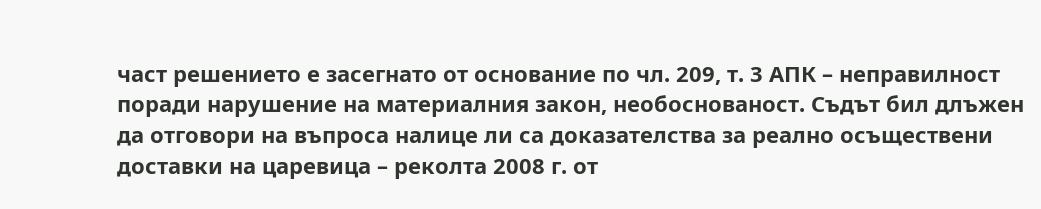част решението е засегнато от основание по чл. 209, т. 3 АПК – неправилност поради нарушение на материалния закон, необоснованост. Съдът бил длъжен да отговори на въпроса налице ли са доказателства за реално осъществени доставки на царевица – реколта 2008 г. от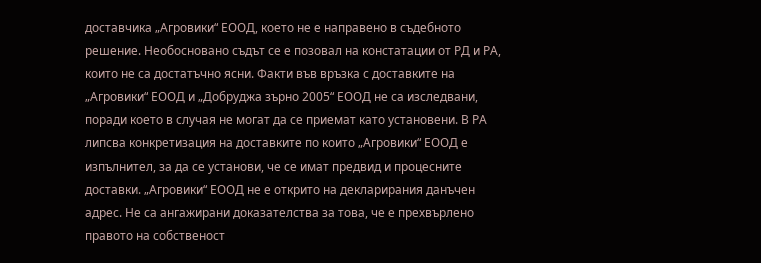доставчика „Агровики“ ЕООД, което не е направено в съдебното решение. Необосновано съдът се е позовал на констатации от РД и РА, които не са достатъчно ясни. Факти във връзка с доставките на „Агровики“ ЕООД и „Добруджа зърно 2005“ ЕООД не са изследвани, поради което в случая не могат да се приемат като установени. В РА липсва конкретизация на доставките по които „Агровики“ ЕООД е изпълнител, за да се установи, че се имат предвид и процесните доставки. „Агровики“ ЕООД не е открито на декларирания данъчен адрес. Не са ангажирани доказателства за това, че е прехвърлено правото на собственост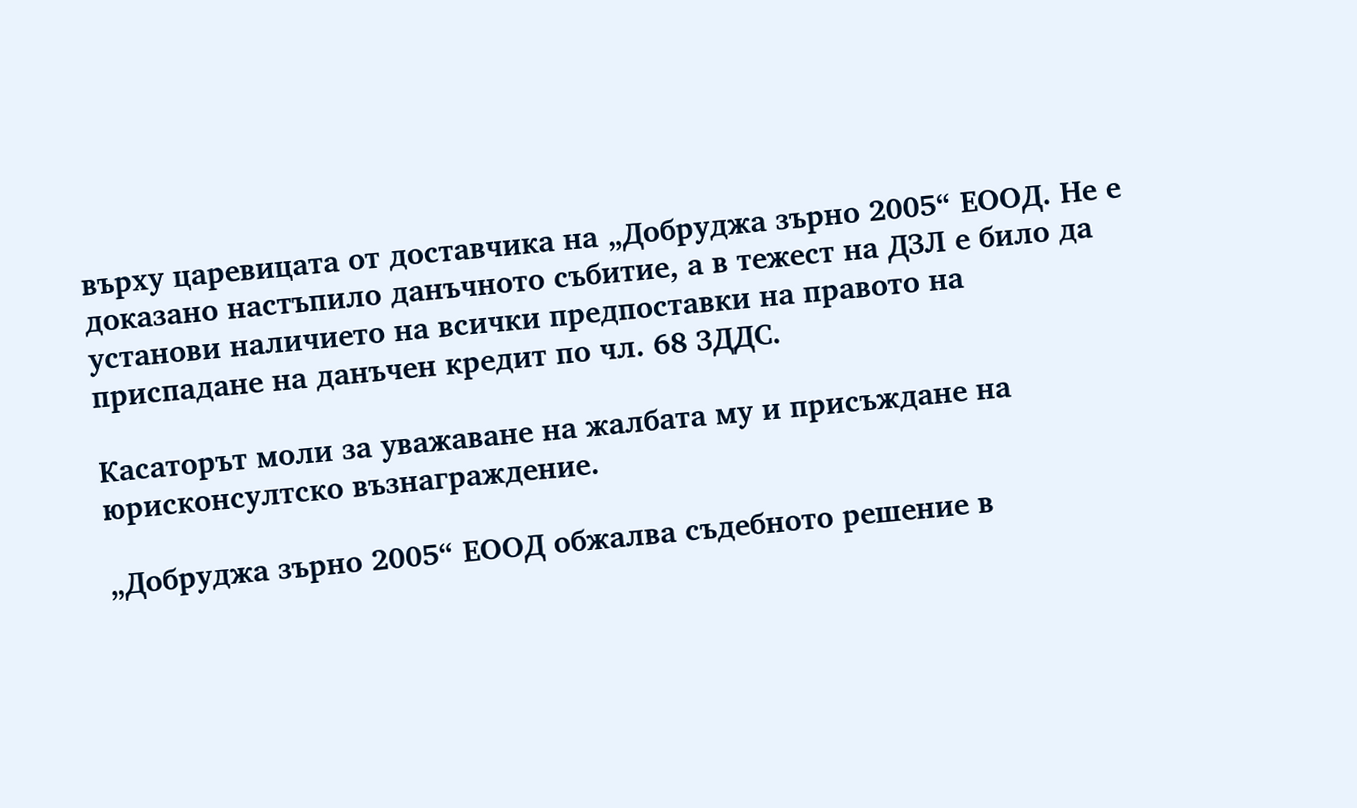върху царевицата от доставчика на „Добруджа зърно 2005“ ЕООД. Не е доказано настъпило данъчното събитие, а в тежест на ДЗЛ е било да установи наличието на всички предпоставки на правото на приспадане на данъчен кредит по чл. 68 ЗДДС.

Касаторът моли за уважаване на жалбата му и присъждане на юрисконсултско възнаграждение.

„Добруджа зърно 2005“ ЕООД обжалва съдебното решение в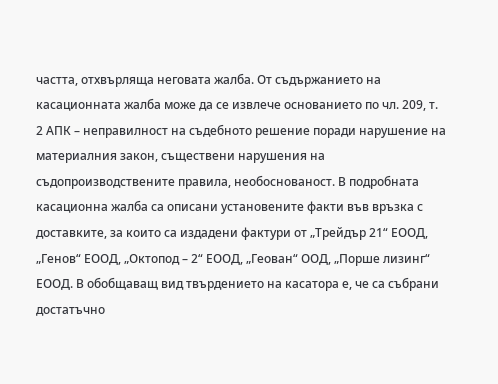частта, отхвърляща неговата жалба. От съдържанието на касационната жалба може да се извлече основанието по чл. 209, т. 2 АПК – неправилност на съдебното решение поради нарушение на материалния закон, съществени нарушения на съдопроизводствените правила, необоснованост. В подробната касационна жалба са описани установените факти във връзка с доставките, за които са издадени фактури от „Трейдър 21“ ЕООД, „Генов“ ЕООД, „Октопод – 2“ ЕООД, „Геован“ ООД, „Порше лизинг“ ЕООД. В обобщаващ вид твърдението на касатора е, че са събрани достатъчно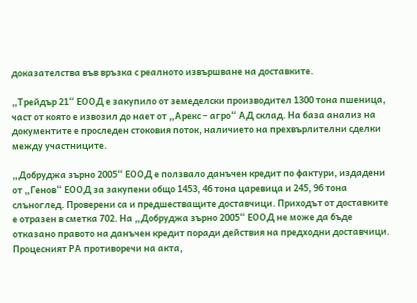доказателства във връзка с реалното извършване на доставките.

„Трейдър 21“ ЕООД е закупило от земеделски производител 1300 тона пшеница, част от която е извозил до нает от „Арекс – агро“ АД склад. На база анализ на документите е проследен стоковия поток, наличието на прехвърлителни сделки между участниците.

„Добруджа зърно 2005“ ЕООД е ползвало данъчен кредит по фактури, издадени от „Генов“ ЕООД за закупени общо 1453, 46 тона царевица и 245, 96 тона слъноглед. Проверени са и предшестващите доставчици. Приходът от доставките е отразен в сметка 702. На „Добруджа зърно 2005“ ЕООД не може да бъде отказано правото на данъчен кредит поради действия на предходни доставчици. Процесният РА противоречи на акта,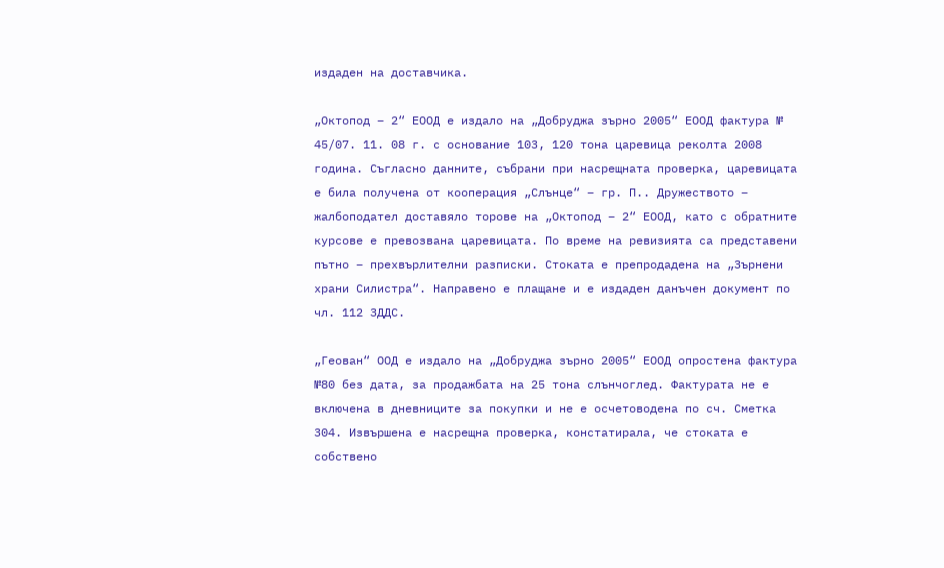издаден на доставчика.

„Октопод – 2“ ЕООД е издало на „Добруджа зърно 2005“ ЕООД фактура № 45/07. 11. 08 г. с основание 103, 120 тона царевица реколта 2008 година. Съгласно данните, събрани при насрещната проверка, царевицата е била получена от кооперация „Слънце“ – гр. П.. Дружеството – жалбоподател доставяло торове на „Октопод – 2“ ЕООД, като с обратните курсове е превозвана царевицата. По време на ревизията са представени пътно – прехвърлителни разписки. Стоката е препродадена на „Зърнени храни Силистра“. Направено е плащане и е издаден данъчен документ по чл. 112 ЗДДС.

„Геован“ ООД е издало на „Добруджа зърно 2005“ ЕООД опростена фактура №80 без дата, за продажбата на 25 тона слънчоглед. Фактурата не е включена в дневниците за покупки и не е осчетоводена по сч. Сметка 304. Извършена е насрещна проверка, констатирала, че стоката е собствено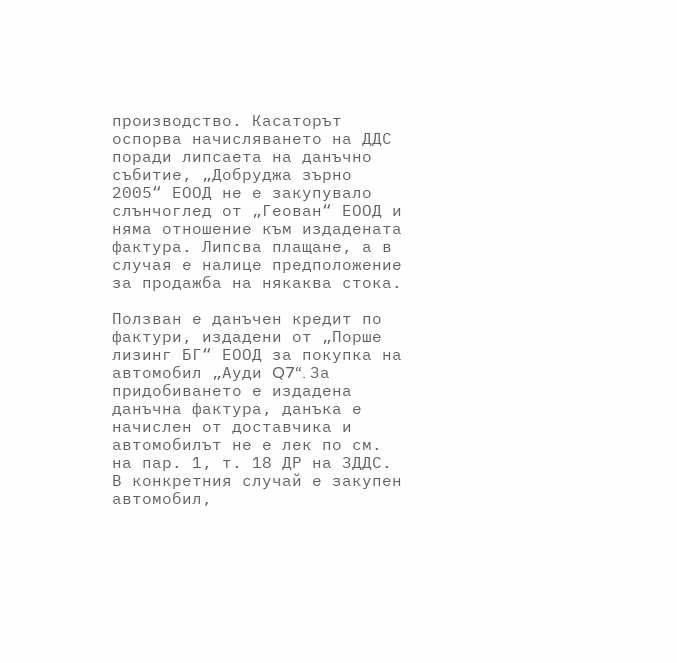производство. Касаторът оспорва начисляването на ДДС поради липсаета на данъчно събитие, „Добруджа зърно 2005“ ЕООД не е закупувало слънчоглед от „Геован“ ЕООД и няма отношение към издадената фактура. Липсва плащане, а в случая е налице предположение за продажба на някаква стока.

Ползван е данъчен кредит по фактури, издадени от „Порше лизинг БГ“ ЕООД за покупка на автомобил „Ауди Q7“. За придобиването е издадена данъчна фактура, данъка е начислен от доставчика и автомобилът не е лек по см. на пар. 1, т. 18 ДР на ЗДДС. В конкретния случай е закупен автомобил,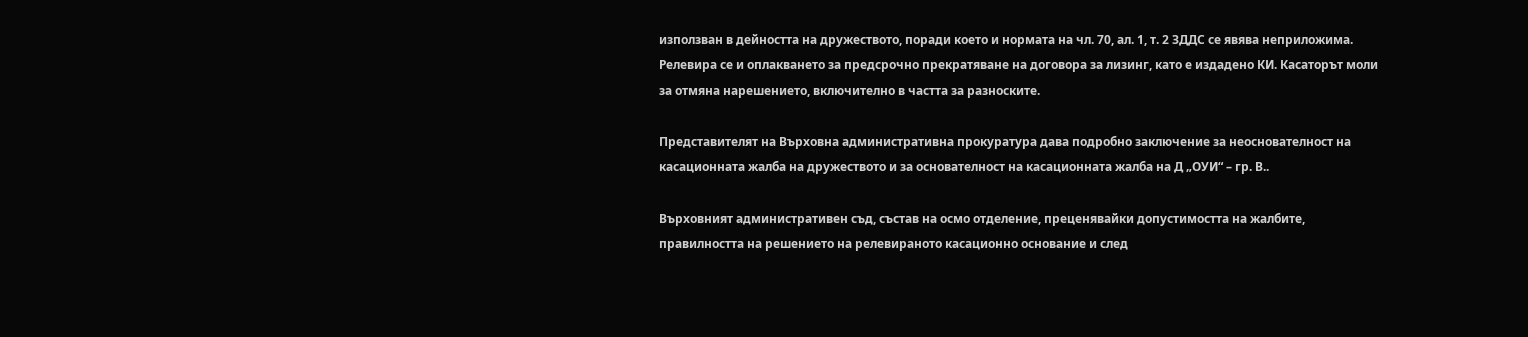използван в дейността на дружеството, поради което и нормата на чл. 70, ал. 1, т. 2 ЗДДС се явява неприложима. Релевира се и оплакването за предсрочно прекратяване на договора за лизинг, като е издадено КИ. Касаторът моли за отмяна нарешението, включително в частта за разноските.

Представителят на Върховна административна прокуратура дава подробно заключение за неоснователност на касационната жалба на дружеството и за основателност на касационната жалба на Д „ОУИ“ – гр. В..

Върховният административен съд, състав на осмо отделение, преценявайки допустимостта на жалбите, правилността на решението на релевираното касационно основание и след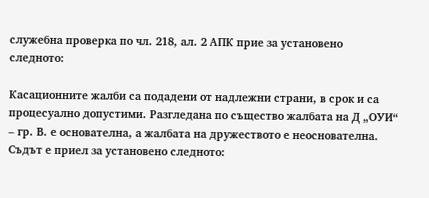служебна проверка по чл. 218, ал. 2 АПК прие за установено следното:

Касационните жалби са подадени от надлежни страни, в срок и са процесуално допустими. Разгледана по същество жалбата на Д „ОУИ“ – гр. В. е основателна, а жалбата на дружеството е неоснователна. Съдът е приел за установено следното: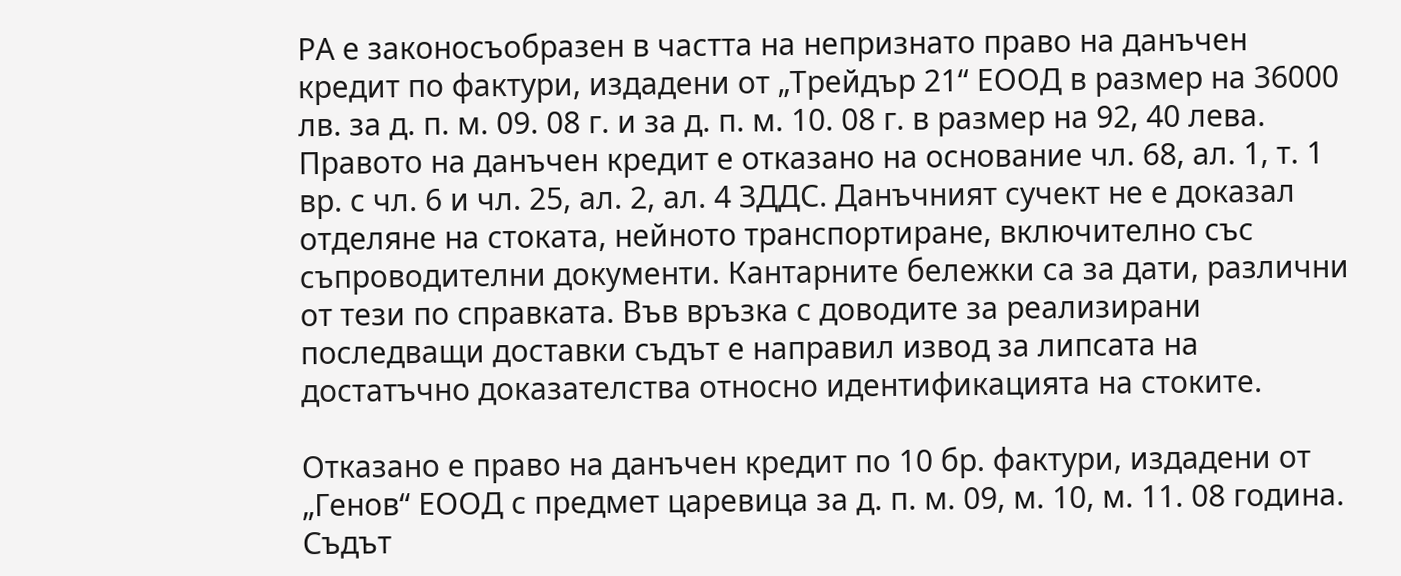РА е законосъобразен в частта на непризнато право на данъчен кредит по фактури, издадени от „Трейдър 21“ ЕООД в размер на 36000 лв. за д. п. м. 09. 08 г. и за д. п. м. 10. 08 г. в размер на 92, 40 лева. Правото на данъчен кредит е отказано на основание чл. 68, ал. 1, т. 1 вр. с чл. 6 и чл. 25, ал. 2, ал. 4 ЗДДС. Данъчният сучект не е доказал отделяне на стоката, нейното транспортиране, включително със съпроводителни документи. Кантарните бележки са за дати, различни от тези по справката. Във връзка с доводите за реализирани последващи доставки съдът е направил извод за липсата на достатъчно доказателства относно идентификацията на стоките.

Отказано е право на данъчен кредит по 10 бр. фактури, издадени от „Генов“ ЕООД с предмет царевица за д. п. м. 09, м. 10, м. 11. 08 година. Съдът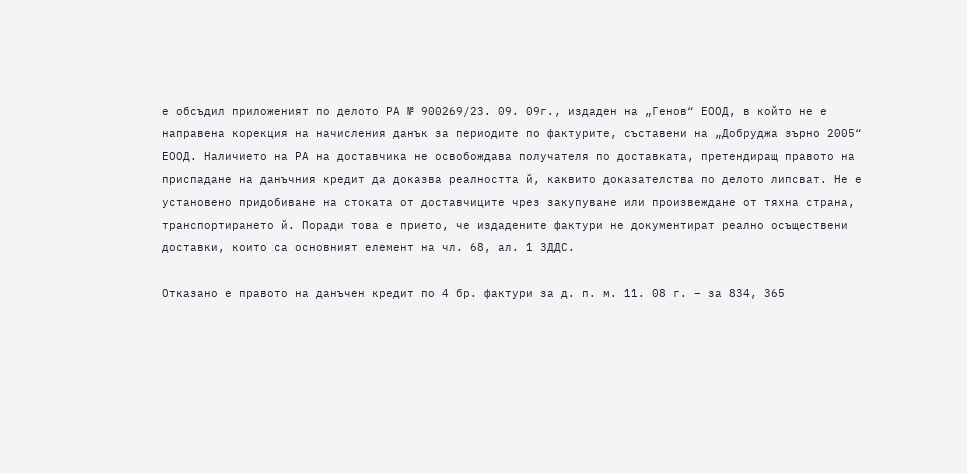е обсъдил приложеният по делото РА № 900269/23. 09. 09г., издаден на „Генов“ ЕООД, в който не е направена корекция на начисления данък за периодите по фактурите, съставени на „Добруджа зърно 2005“ ЕООД. Наличието на РА на доставчика не освобождава получателя по доставката, претендиращ правото на приспадане на данъчния кредит да доказва реалността й, каквито доказателства по делото липсват. Не е установено придобиване на стоката от доставчиците чрез закупуване или произвеждане от тяхна страна, транспортирането й. Поради това е прието, че издадените фактури не документират реално осъществени доставки, които са основният елемент на чл. 68, ал. 1 ЗДДС.

Отказано е правото на данъчен кредит по 4 бр. фактури за д. п. м. 11. 08 г. – за 834, 365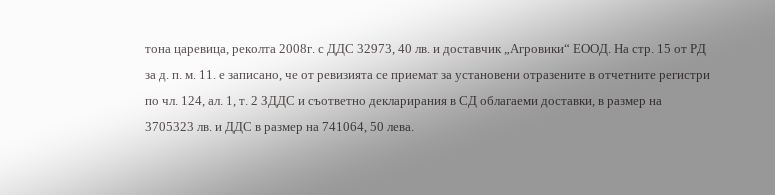тона царевица, реколта 2008г. с ДДС 32973, 40 лв. и доставчик „Агровики“ ЕООД. На стр. 15 от РД за д. п. м. 11. е записано, че от ревизията се приемат за установени отразените в отчетните регистри по чл. 124, ал. 1, т. 2 ЗДДС и съответно декларирания в СД облагаеми доставки, в размер на 3705323 лв. и ДДС в размер на 741064, 50 лева.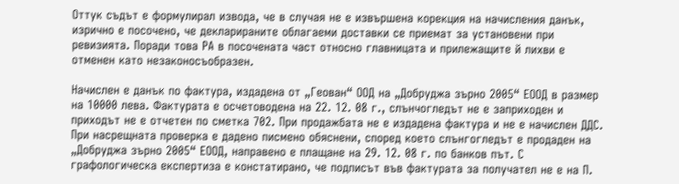Оттук съдът е формулирал извода, че в случая не е извършена корекция на начисления данък, изрично е посочено, че декларираните облагаеми доставки се приемат за установени при ревизията. Поради това РА в посочената част относно главницата и прилежащите й лихви е отменен като незаконосъобразен.

Начислен е данък по фактура, издадена от „Геован“ ООД на „Добруджа зърно 2005“ ЕООД в размер на 10000 лева. Фактурата е осчетоводена на 22. 12. 08 г., слънчогледът не е заприходен и приходът не е отчетен по сметка 702. При продажбата не е издадена фактура и не е начислен ДДС. При насрещната проверка е дадено писмено обяснени, според което слънгогледът е продаден на „Добруджа зърно 2005“ ЕООД, направено е плащане на 29. 12. 08 г. по банков път. С графологическа експертиза е констатирано, че подписът във фактурата за получател не е на П.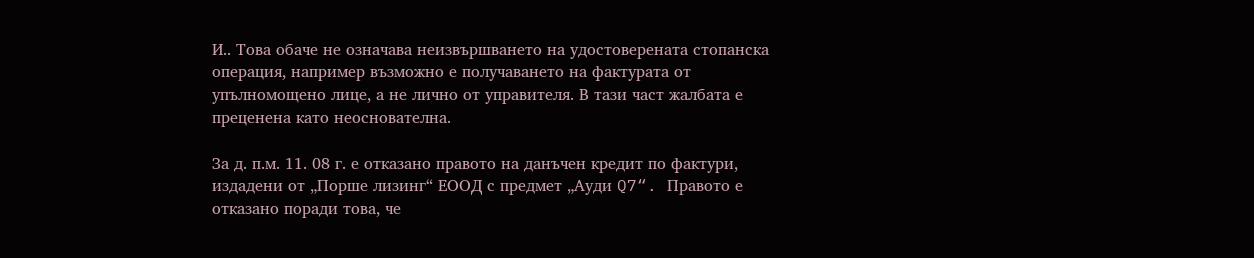И.. Това обаче не означава неизвършването на удостоверената стопанска операция, например възможно е получаването на фактурата от упълномощено лице, а не лично от управителя. В тази част жалбата е преценена като неоснователна.

За д. п.м. 11. 08 г. е отказано правото на данъчен кредит по фактури, издадени от „Порше лизинг“ ЕООД с предмет „Ауди Q7“. Правото е отказано поради това, че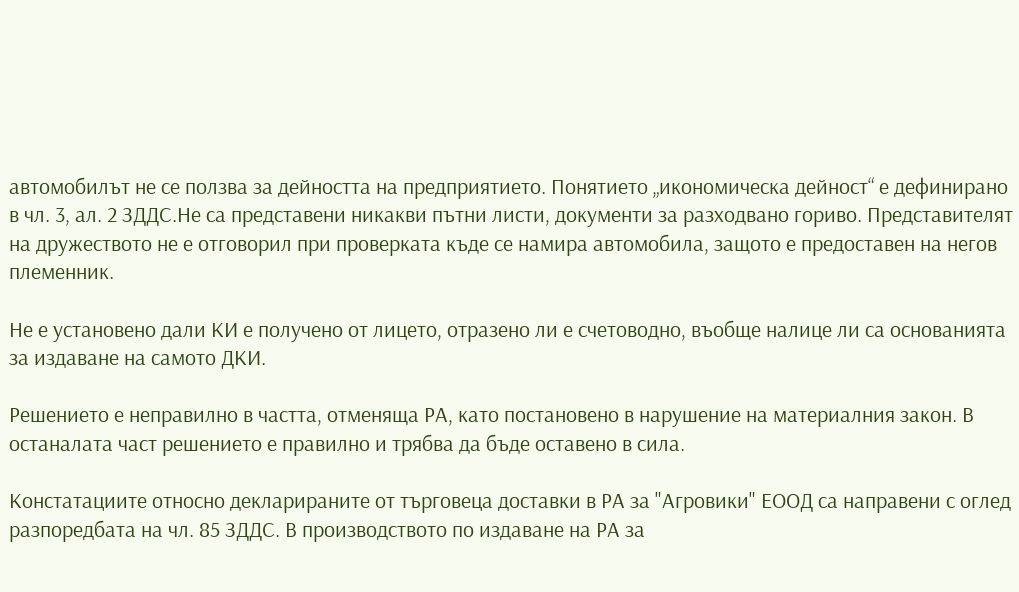автомобилът не се ползва за дейността на предприятието. Понятието „икономическа дейност“ е дефинирано в чл. 3, ал. 2 ЗДДС.Не са представени никакви пътни листи, документи за разходвано гориво. Представителят на дружеството не е отговорил при проверката къде се намира автомобила, защото е предоставен на негов племенник.

Не е установено дали КИ е получено от лицето, отразено ли е счетоводно, въобще налице ли са основанията за издаване на самото ДКИ.

Решението е неправилно в частта, отменяща РА, като постановено в нарушение на материалния закон. В останалата част решението е правилно и трябва да бъде оставено в сила.

Констатациите относно декларираните от търговеца доставки в РА за "Агровики" ЕООД са направени с оглед разпоредбата на чл. 85 ЗДДС. В производството по издаване на РА за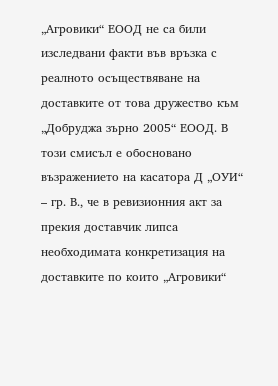„Агровики“ ЕООД не са били изследвани факти във връзка с реалното осъществяване на доставките от това дружество към „Добруджа зърно 2005“ ЕООД. В този смисъл е обосновано възражението на касатора Д „ОУИ“ – гр. В., че в ревизионния акт за прекия доставчик липса необходимата конкретизация на доставките по които „Агровики“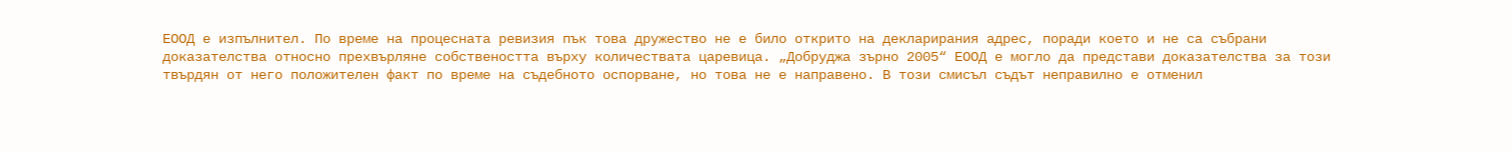ЕООД е изпълнител. По време на процесната ревизия пък това дружество не е било открито на декларирания адрес, поради което и не са събрани доказателства относно прехвърляне собствеността върху количествата царевица. „Добруджа зърно 2005“ ЕООД е могло да представи доказателства за този твърдян от него положителен факт по време на съдебното оспорване, но това не е направено. В този смисъл съдът неправилно е отменил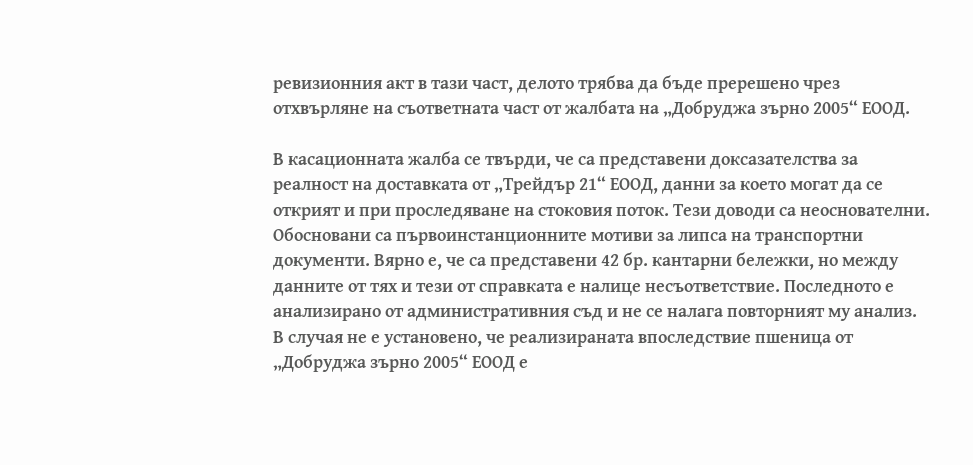ревизионния акт в тази част, делото трябва да бъде пререшено чрез отхвърляне на съответната част от жалбата на „Добруджа зърно 2005“ ЕООД.

В касационната жалба се твърди, че са представени доксазателства за реалност на доставката от „Трейдър 21“ ЕООД, данни за което могат да се открият и при проследяване на стоковия поток. Тези доводи са неоснователни. Обосновани са първоинстанционните мотиви за липса на транспортни документи. Вярно е, че са представени 42 бр. кантарни бележки, но между данните от тях и тези от справката е налице несъответствие. Последното е анализирано от административния съд и не се налага повторният му анализ. В случая не е установено, че реализираната впоследствие пшеница от „Добруджа зърно 2005“ ЕООД е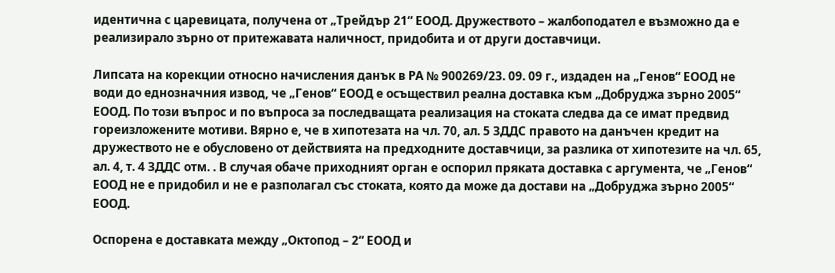идентична с царевицата, получена от „Трейдър 21“ ЕООД. Дружеството – жалбоподател е възможно да е реализирало зърно от притежавата наличност, придобита и от други доставчици.

Липсата на корекции относно начисления данък в РА № 900269/23. 09. 09 г., издаден на „Генов“ ЕООД не води до еднозначния извод, че „Генов“ ЕООД е осъществил реална доставка към „Добруджа зърно 2005“ ЕООД. По този въпрос и по въпроса за последващата реализация на стоката следва да се имат предвид гореизложените мотиви. Вярно е, че в хипотезата на чл. 70, ал. 5 ЗДДС правото на данъчен кредит на дружеството не е обусловено от действията на предходните доставчици, за разлика от хипотезите на чл. 65, ал. 4, т. 4 ЗДДС отм. . В случая обаче приходният орган е оспорил пряката доставка с аргумента, че „Генов“ ЕООД не е придобил и не е разполагал със стоката, която да може да достави на „Добруджа зърно 2005“ ЕООД.

Оспорена е доставката между „Октопод – 2“ ЕООД и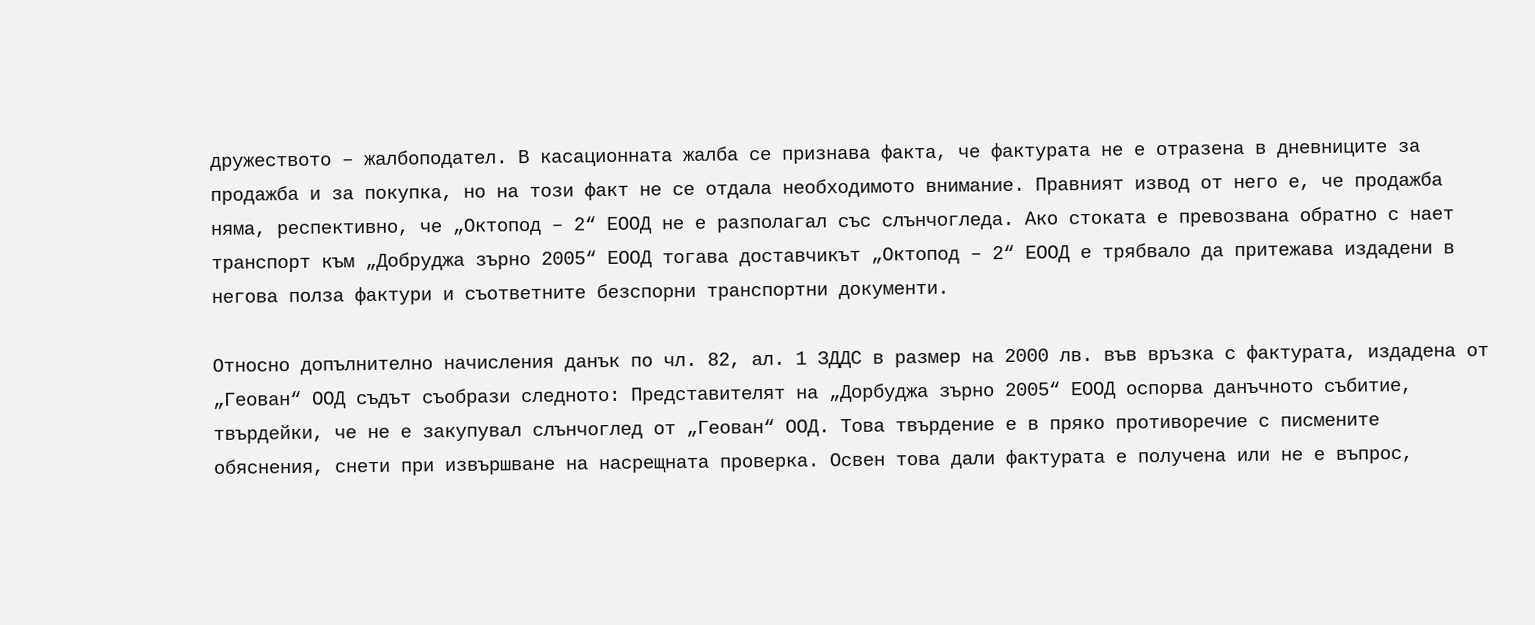дружеството – жалбоподател. В касационната жалба се признава факта, че фактурата не е отразена в дневниците за продажба и за покупка, но на този факт не се отдала необходимото внимание. Правният извод от него е, че продажба няма, респективно, че „Октопод – 2“ ЕООД не е разполагал със слънчогледа. Ако стоката е превозвана обратно с нает транспорт към „Добруджа зърно 2005“ ЕООД тогава доставчикът „Октопод – 2“ ЕООД е трябвало да притежава издадени в негова полза фактури и съответните безспорни транспортни документи.

Относно допълнително начисления данък по чл. 82, ал. 1 ЗДДС в размер на 2000 лв. във връзка с фактурата, издадена от „Геован“ ООД съдът съобрази следното: Представителят на „Дорбуджа зърно 2005“ ЕООД оспорва данъчното събитие, твърдейки, че не е закупувал слънчоглед от „Геован“ ООД. Това твърдение е в пряко противоречие с писмените обяснения, снети при извършване на насрещната проверка. Освен това дали фактурата е получена или не е въпрос,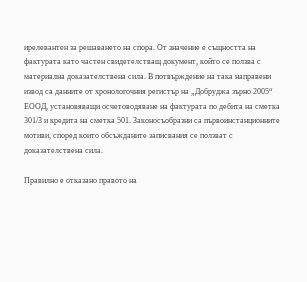ирелевантен за решаването на спора. От значение е същността на фактурата като частен свидетелстващ документ, който се ползва с материална доказателствена сила. В потвърждение на така направени извод са данните от хронологочния регистър на „Добруджа зърно 2005“ ЕООД, установяващи осчетоводяване на фактурата по дебита на сметка 301/3 и кредита на сметка 501. Законосъобразни са първоинстанционните мотиви, според които обсъжданите записвания се ползват с доказателствена сила.

Правилно е отказано правото на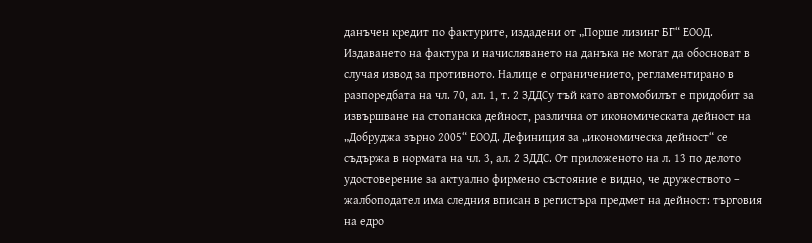данъчен кредит по фактурите, издадени от „Порше лизинг БГ“ ЕООД. Издаването на фактура и начисляването на данъка не могат да обосноват в случая извод за противното. Налице е ограничението, регламентирано в разпоредбата на чл. 70, ал. 1, т. 2 ЗДДСу тъй като автомобилът е придобит за извършване на стопанска дейност, различна от икономическата дейност на „Добруджа зърно 2005“ ЕООД. Дефиниция за „икономическа дейност“ се съдържа в нормата на чл. 3, ал. 2 ЗДДС. От приложеното на л. 13 по делото удостоверение за актуално фирмено състояние е видно, че дружеството – жалбоподател има следния вписан в регистъра предмет на дейност: търговия на едро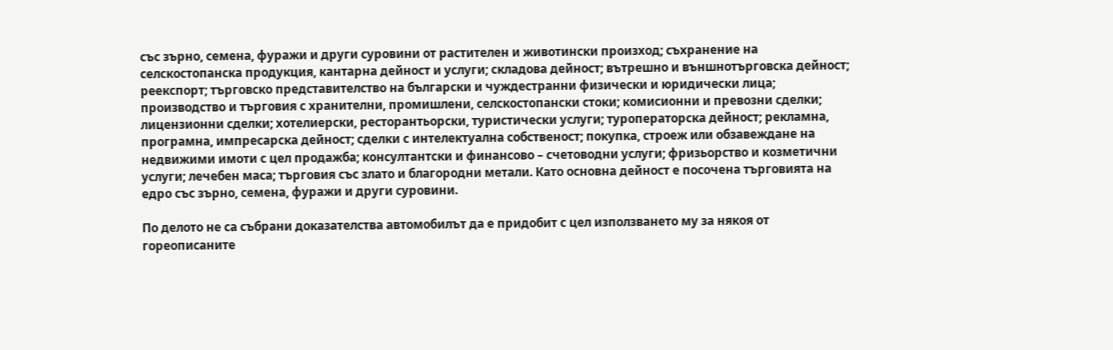със зърно, семена, фуражи и други суровини от растителен и животински произход; съхранение на селскостопанска продукция, кантарна дейност и услуги; складова дейност; вътрешно и външнотърговска дейност; реекспорт; търговско представителство на български и чуждестранни физически и юридически лица; производство и търговия с хранителни, промишлени, селскостопански стоки; комисионни и превозни сделки; лицензионни сделки; хотелиерски, ресторантьорски, туристически услуги; туроператорска дейност; рекламна, програмна, импресарска дейност; сделки с интелектуална собственост; покупка, строеж или обзавеждане на недвижими имоти с цел продажба; консултантски и финансово – счетоводни услуги; фризьорство и козметични услуги; лечебен маса; търговия със злато и благородни метали. Като основна дейност е посочена търговията на едро със зърно, семена, фуражи и други суровини.

По делото не са събрани доказателства автомобилът да е придобит с цел използването му за някоя от гореописаните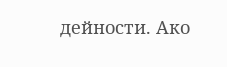дейности. Ако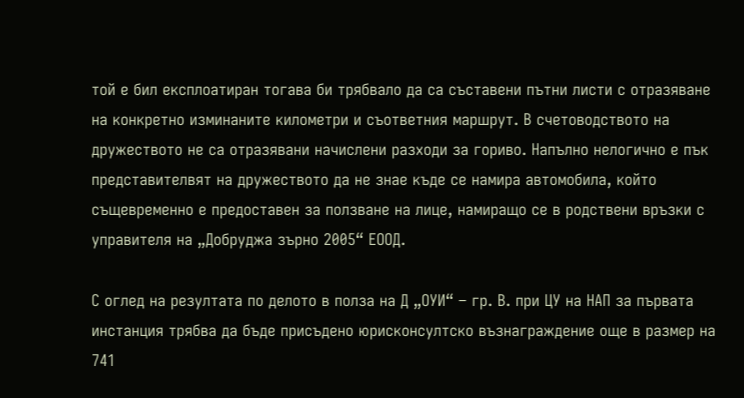той е бил експлоатиран тогава би трябвало да са съставени пътни листи с отразяване на конкретно изминаните километри и съответния маршрут. В счетоводството на дружеството не са отразявани начислени разходи за гориво. Напълно нелогично е пък представителвят на дружеството да не знае къде се намира автомобила, който същевременно е предоставен за ползване на лице, намиращо се в родствени връзки с управителя на „Добруджа зърно 2005“ ЕООД.

С оглед на резултата по делото в полза на Д „ОУИ“ – гр. В. при ЦУ на НАП за първата инстанция трябва да бъде присъдено юрисконсултско възнаграждение още в размер на 741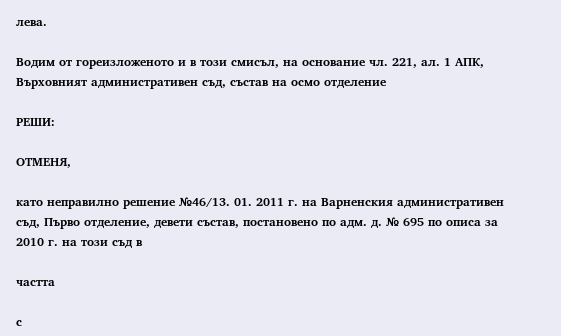лева.

Водим от гореизложеното и в този смисъл, на основание чл. 221, ал. 1 АПК, Върховният административен съд, състав на осмо отделение

РЕШИ:

ОТМЕНЯ,

като неправилно решение №46/13. 01. 2011 г. на Варненския административен съд, Първо отделение, девети състав, постановено по адм. д. № 695 по описа за 2010 г. на този съд в

частта

с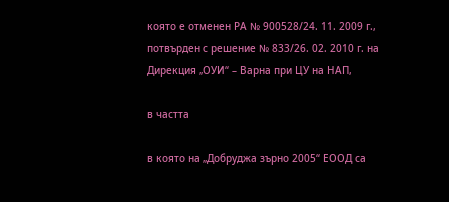която е отменен РА № 900528/24. 11. 2009 г., потвърден с решение № 833/26. 02. 2010 г. на Дирекция „ОУИ“ – Варна при ЦУ на НАП,

в частта

в която на „Добруджа зърно 2005“ ЕООД са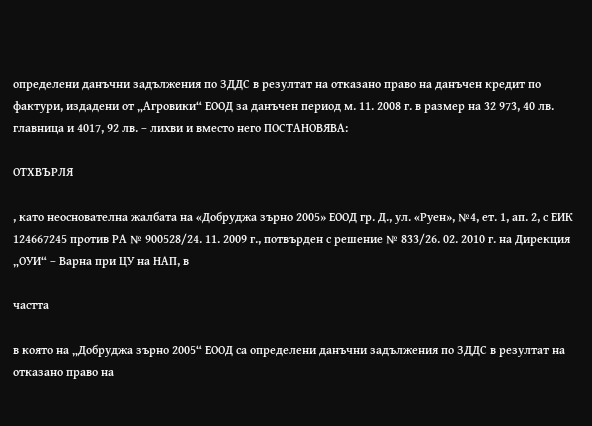определени данъчни задължения по ЗДДС в резултат на отказано право на данъчен кредит по фактури, издадени от „Агровики“ ЕООД за данъчен период м. 11. 2008 г. в размер на 32 973, 40 лв. главница и 4017, 92 лв. – лихви и вместо него ПОСТАНОВЯВА:

ОТХВЪРЛЯ

, като неоснователна жалбата на «Добруджа зърно 2005» ЕООД гр. Д., ул. «Руен», №4, ет. 1, ап. 2, с ЕИК 124667245 против РА № 900528/24. 11. 2009 г., потвърден с решение № 833/26. 02. 2010 г. на Дирекция „ОУИ“ – Варна при ЦУ на НАП, в

частта

в която на „Добруджа зърно 2005“ ЕООД са определени данъчни задължения по ЗДДС в резултат на отказано право на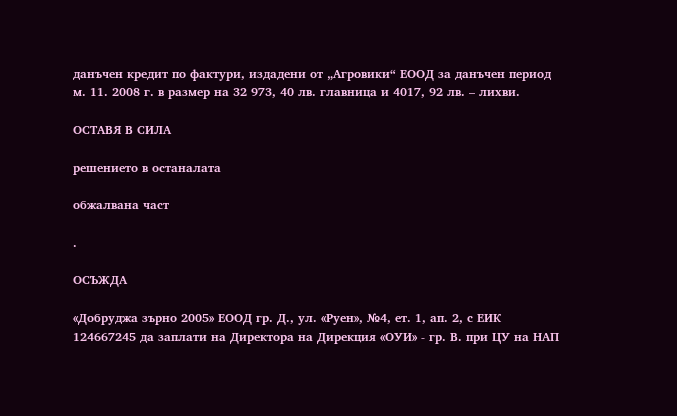данъчен кредит по фактури, издадени от „Агровики“ ЕООД за данъчен период м. 11. 2008 г. в размер на 32 973, 40 лв. главница и 4017, 92 лв. – лихви.

ОСТАВЯ В СИЛА

решението в останалата

обжалвана част

.

ОСЪЖДА

«Добруджа зърно 2005» ЕООД гр. Д., ул. «Руен», №4, ет. 1, ап. 2, с ЕИК 124667245 да заплати на Директора на Дирекция «ОУИ» - гр. В. при ЦУ на НАП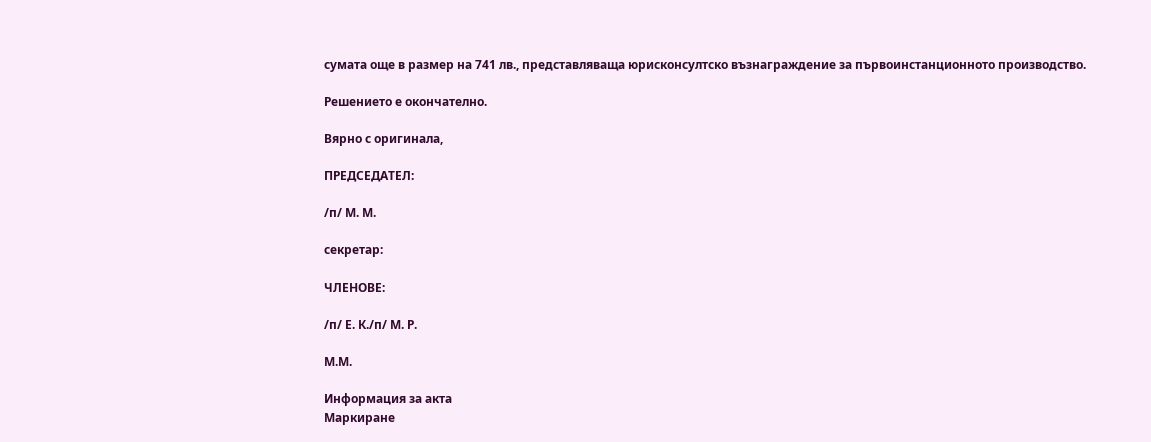сумата още в размер на 741 лв., представляваща юрисконсултско възнаграждение за първоинстанционното производство.

Решението е окончателно.

Вярно с оригинала,

ПРЕДСЕДАТЕЛ:

/п/ М. М.

секретар:

ЧЛЕНОВЕ:

/п/ Е. К./п/ М. Р.

М.М.

Информация за акта
Маркиране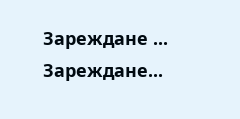Зареждане ...
Зареждане...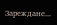Зареждане...